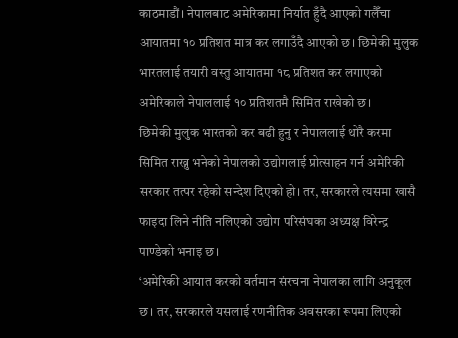काठमाडौं। नेपालबाट अमेरिकामा निर्यात हुँदै आएको गलैँचा आयातमा १० प्रतिशत मात्र कर लगाउँदै आएको छ। छिमेकी मुलुक भारतलाई तयारी वस्तु आयातमा १८ प्रतिशत कर लगाएको अमेरिकाले नेपाललाई १० प्रतिशतमै सिमित राखेको छ।
छिमेकी मुलुक भारतको कर बढी हुनु र नेपाललाई थोरै करमा सिमित राख्नु भनेको नेपालको उद्योगलाई प्रोत्साहन गर्न अमेरिकी सरकार तत्पर रहेको सन्देश दिएको हो। तर, सरकारले त्यसमा खासै फाइदा लिने नीति नलिएको उद्योग परिसंघका अध्यक्ष विरेन्द्र पाण्डेको भनाइ छ।
‘अमेरिकी आयात करको वर्तमान संरचना नेपालका लागि अनुकूल छ। तर, सरकारले यसलाई रणनीतिक अवसरका रूपमा लिएको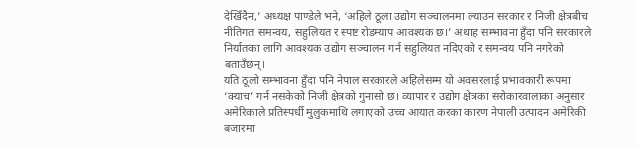देखिँदैन,’ अध्यक्ष पाण्डेले भने, ‘अहिले ठूला उद्योग सञ्चालनमा ल्याउन सरकार र निजी क्षेत्रबीच नीतिगत समन्वय, सहुलियत र स्पष्ट रोडम्याप आवश्यक छ।’ अथाह सम्भावना हुँदा पनि सरकारले निर्यातका लागि आवश्यक उद्योग सञ्चालन गर्न सहुलियत नदिएको र समन्वय पनि नगरेको बताउँछन्।
यति ठूलो सम्भावना हुँदा पनि नेपाल सरकारले अहिलेसम्म यो अवसरलाई प्रभावकारी रूपमा ‘क्याच’ गर्न नसकेको निजी क्षेत्रको गुनासो छ। व्यापार र उद्योग क्षेत्रका सरोकारवालाका अनुसार अमेरिकाले प्रतिस्पर्धी मुलुकमाथि लगाएको उच्च आयात करका कारण नेपाली उत्पादन अमेरिकी बजारमा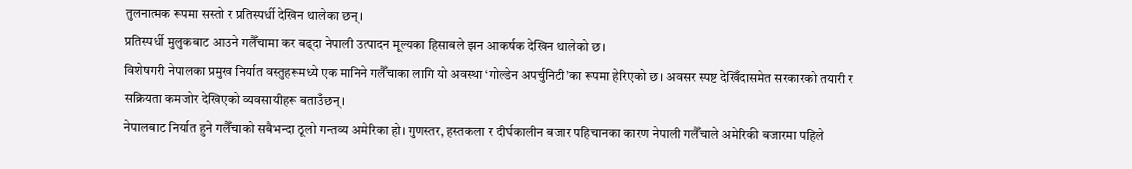तुलनात्मक रूपमा सस्तो र प्रतिस्पर्धी देखिन थालेका छन्।
प्रतिस्पर्धी मुलुकबाट आउने गलैँचामा कर बढ्दा नेपाली उत्पादन मूल्यका हिसाबले झन आकर्षक देखिन थालेको छ।
विशेषगरी नेपालका प्रमुख निर्यात वस्तुहरूमध्ये एक मानिने गलैँचाका लागि यो अवस्था ‘गोल्डेन अपर्चुनिटी’का रूपमा हेरिएको छ। अवसर स्पष्ट देखिँदासमेत सरकारको तयारी र सक्रियता कमजोर देखिएको व्यवसायीहरू बताउँछन्।
नेपालबाट निर्यात हुने गलैँचाको सबैभन्दा ठूलो गन्तव्य अमेरिका हो। गुणस्तर, हस्तकला र दीर्घकालीन बजार पहिचानका कारण नेपाली गलैँचाले अमेरिकी बजारमा पहिले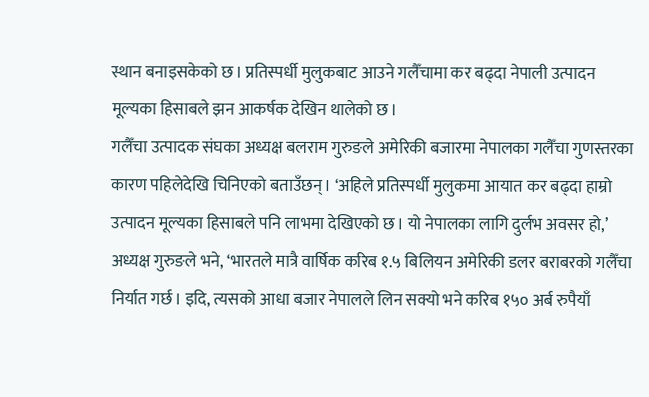स्थान बनाइसकेको छ। प्रतिस्पर्धी मुलुकबाट आउने गलैँचामा कर बढ्दा नेपाली उत्पादन मूल्यका हिसाबले झन आकर्षक देखिन थालेको छ।
गलैँचा उत्पादक संघका अध्यक्ष बलराम गुरुङले अमेरिकी बजारमा नेपालका गलैँचा गुणस्तरका कारण पहिलेदेखि चिनिएको बताउँछन्। ‘अहिले प्रतिस्पर्धी मुलुकमा आयात कर बढ्दा हाम्रो उत्पादन मूल्यका हिसाबले पनि लाभमा देखिएको छ। यो नेपालका लागि दुर्लभ अवसर हो,’ अध्यक्ष गुरुङले भने, ‘भारतले मात्रै वार्षिक करिब १.५ बिलियन अमेरिकी डलर बराबरको गलैँचा निर्यात गर्छ। इदि, त्यसको आधा बजार नेपालले लिन सक्यो भने करिब १५० अर्ब रुपैयाँ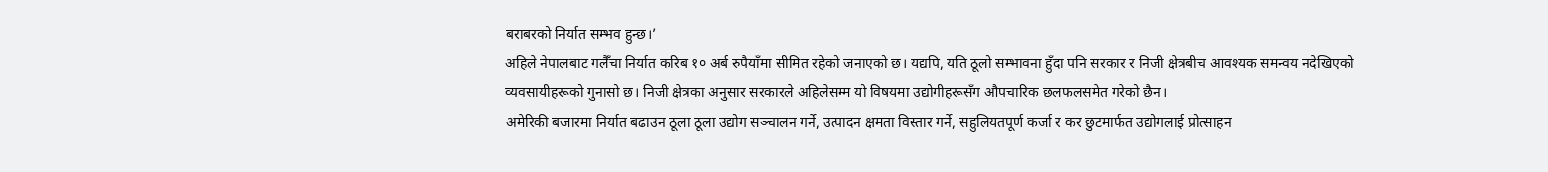बराबरको निर्यात सम्भव हुन्छ।’
अहिले नेपालबाट गलैँचा निर्यात करिब १० अर्ब रुपैयाँमा सीमित रहेको जनाएको छ। यद्यपि, यति ठूलो सम्भावना हुँदा पनि सरकार र निजी क्षेत्रबीच आवश्यक समन्वय नदेखिएको व्यवसायीहरूको गुनासो छ। निजी क्षेत्रका अनुसार सरकारले अहिलेसम्म यो विषयमा उद्योगीहरूसँग औपचारिक छलफलसमेत गरेको छैन।
अमेरिकी बजारमा निर्यात बढाउन ठूला ठूला उद्योग सञ्चालन गर्ने, उत्पादन क्षमता विस्तार गर्ने, सहुलियतपूर्ण कर्जा र कर छुटमार्फत उद्योगलाई प्रोत्साहन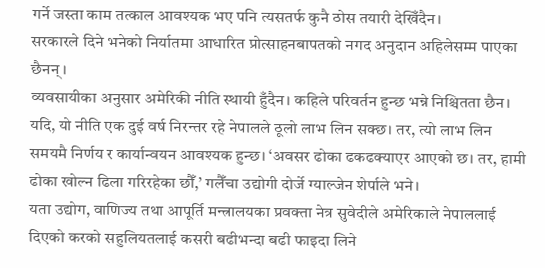गर्ने जस्ता काम तत्काल आवश्यक भए पनि त्यसतर्फ कुनै ठोस तयारी देखिँदैन।
सरकारले दिने भनेको निर्यातमा आधारित प्रोत्साहनबापतको नगद अनुदान अहिलेसम्म पाएका छैनन्।
व्यवसायीका अनुसार अमेरिकी नीति स्थायी हुँदैन। कहिले परिवर्तन हुन्छ भन्ने निश्चितता छैन। यदि, यो नीति एक दुई वर्ष निरन्तर रहे नेपालले ठूलो लाभ लिन सक्छ। तर, त्यो लाभ लिन समयमै निर्णय र कार्यान्वयन आवश्यक हुन्छ। ‘अवसर ढोका ढकढक्याएर आएको छ। तर, हामी ढोका खोल्न ढिला गरिरहेका छौँ,’ गलैँचा उद्योगी दोर्जे ग्याल्जेन शेर्पाले भने।
यता उद्योग, वाणिज्य तथा आपूर्ति मन्त्रालयका प्रवक्ता नेत्र सुवेदीले अमेरिकाले नेपाललाई दिएको करको सहुलियतलाई कसरी बढीभन्दा बढी फाइदा लिने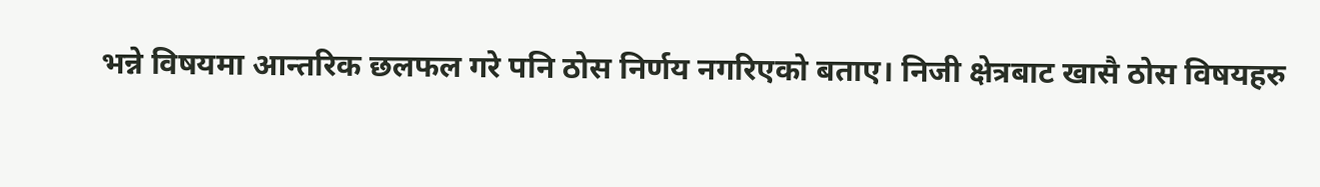भन्ने विषयमा आन्तरिक छलफल गरे पनि ठोस निर्णय नगरिएको बताए। निजी क्षेत्रबाट खासै ठोस विषयहरु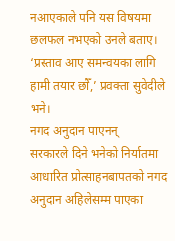नआएकाले पनि यस विषयमा छलफल नभएको उनले बताए। ‘प्रस्ताव आए समन्वयका लागि हामी तयार छौँ,’ प्रवक्ता सुवेदीले भने।
नगद अनुदान पाएनन्
सरकारले दिने भनेको निर्यातमा आधारित प्रोत्साहनबापतको नगद अनुदान अहिलेसम्म पाएका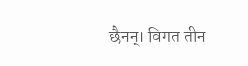छैनन्। विगत तीन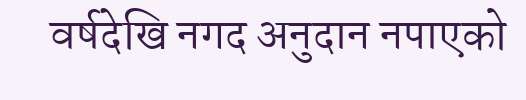वर्षदेखि नगद अनुदान नपाएको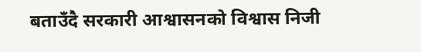बताउँदै सरकारी आश्वासनको विश्वास निजी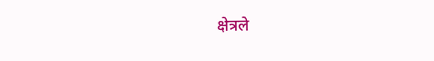क्षेत्रले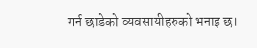गर्न छाडेको व्यवसायीहरुको भनाइ छ।